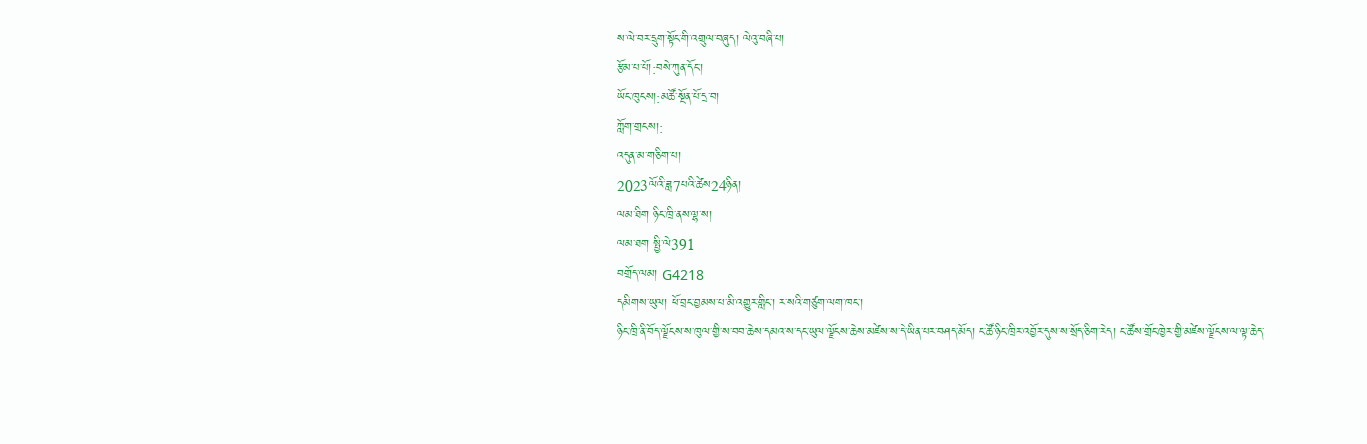ས་ལེ་བར་དྲུག་སྟོང་གི་འགྲུལ་བཞུད། ལེའུ་བཞི་པ།
རྩོམ་པ་པོ།:བསེ་ཀུན་དོང་།
ཡོང་ཁུངས།:མཚོ་སྔོན་པོ་དྲ་བ།
ཀློག་གྲངས།:
འདུན་མ་གཅིག་པ།
2023ལོའི་ཟླ7པའི་ཚེས24ཉིན།
ལམ་ཐིག ཉིང་ཁྲི་ནས་ལྷ་ས།
ལམ་ཐག སྤྱི་ལེ391
བགྲོད་ལམ། G4218
དམིགས་ཡུལ། ཕོ་བྲང་བྱམས་པ་མི་འགྱུར་གླིང་། ར་སའི་གཙུག་ལག་ཁང་།
ཉིང་ཁྲི་ནི་བོད་ལྗོངས་ས་ཁུལ་གྱི་ས་བབ་ཆེས་དམའ་ས་དང་ཡུལ་ལྗོངས་ཆེས་མཛེས་ས་དེ་ཡིན་པར་བཤད་མོད། ང་ཚོ་ཉིང་ཁྲིར་འབྱོར་དུས་ས་སྲོད་ཅིག་རེད། ང་ཚོས་གྲོང་ཁྱེར་གྱི་མཛེས་ལྗོངས་ལ་ལྟ་ཆེད་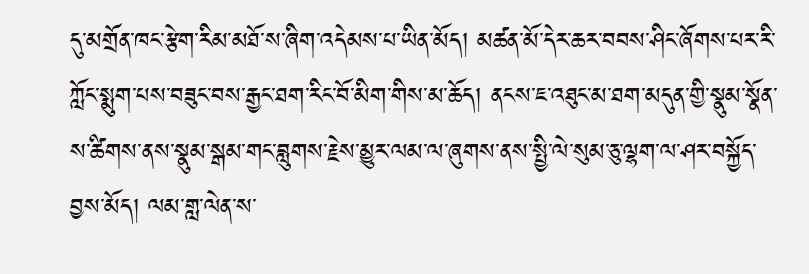དུ་མགྲོན་ཁང་རྩེག་རིམ་མཐོ་ས་ཞིག་འདེམས་པ་ཡིན་མོད། མཚན་མོ་དེར་ཆར་བབས་ཤིང་ཞོགས་པར་རི་ཀློང་སྨུག་པས་བཟུང་བས་རྒྱང་ཐག་རིང་བོ་མིག་གིས་མ་ཆོད། ནངས་ཇ་འཐུང་མ་ཐག་མདུན་གྱི་སྣུམ་སྣོན་ས་ཚིགས་ནས་སྣུམ་སྒམ་གང་བླུགས་རྗེས་མྱུར་ལམ་ལ་ཞུགས་ནས་སྤྱི་ལེ་སུམ་ཅུ་ལྷག་ལ་ཤར་བསྐྱོད་བྱས་མོད། ལམ་གླ་ལེན་ས་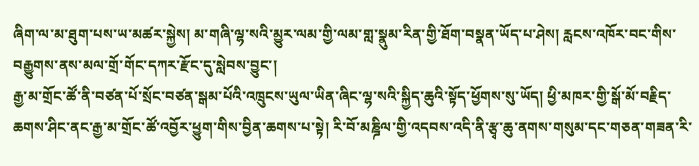ཞིག་ལ་མ་ཐུག་པས་ཡ་མཚར་སྐྱེས། མ་གཞི་ལྷ་སའི་མྱུར་ལམ་གྱི་ལམ་གླ་སྣུམ་རིན་གྱི་ཐོག་བསྣན་ཡོད་པ་ཤེས། རླངས་འཁོར་བང་གིས་བརྒྱུགས་ནས་མལ་གྲོ་གོང་དཀར་རྫོང་དུ་སླེབས་བྱུང་།
རྒྱ་མ་གྲོང་ཚོ་ནི་བཙན་པོ་སྲོང་བཙན་སྒམ་པོའི་འཁྲུངས་ཡུལ་ཡིན་ཞིང་ལྷ་སའི་སྐྱིད་ཆུའི་སྟོད་ཕྱོགས་སུ་ཡོད། ཕྱི་མཁར་གྱི་སྒོ་མོ་བརྗིད་ཆགས་ཤིང་ནང་རྒྱ་མ་གྲོང་ཚོ་འབྱོར་ཕྱུག་གིས་བྱིན་ཆགས་པ་སྟེ། རི་བོ་མཎྜིལ་གྱི་འདབས་འདི་ནི་རྩྭ་ཆུ་ནགས་གསུམ་དང་གཅན་གཟན་རི་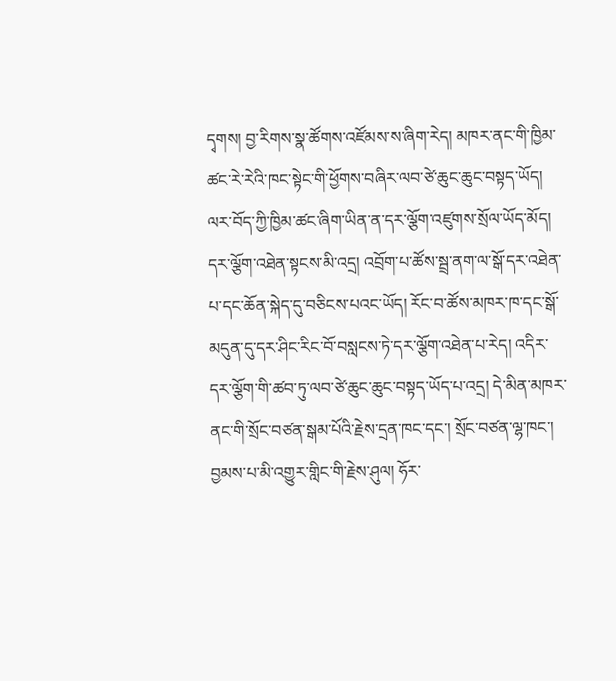དྭགས། བྱ་རིགས་སྣ་ཚོགས་འཛོམས་ས་ཞིག་རེད། མཁར་ནང་གི་ཁྱིམ་ཚང་རེ་རེའི་ཁང་སྟེང་གི་ཕྱོགས་བཞིར་ལབ་ཙེ་ཆུང་ཆུང་བསྟད་ཡོད། ལར་བོད་ཀྱི་ཁྱིམ་ཚང་ཞིག་ཡིན་ན་དར་ལྕོག་འཛུགས་སྲོལ་ཡོད་མོད། དར་ལྕོག་འཐེན་སྟངས་མི་འདྲ། འབྲོག་པ་ཚོས་སྦྲ་ནག་ལ་སྒོ་དར་འཐེན་པ་དང་ཆོན་སྐེད་དུ་བཅིངས་པའང་ཡོད། རོང་བ་ཚོས་མཁར་ཁ་དང་སྒོ་མདུན་དུ་དར་ཤིང་རིང་བོ་བསླངས་ཏེ་དར་ལྕོག་འཐེན་པ་རེད། འདིར་དར་ལྕོག་གི་ཚབ་ཏུ་ལབ་ཙེ་ཆུང་ཆུང་བསྟད་ཡོད་པ་འདྲ། དེ་མིན་མཁར་ནང་གི་སྲོང་བཙན་སྒམ་པོའི་རྗེས་དྲན་ཁང་དང་། སྲོང་བཙན་ལྷ་ཁང་། བྱམས་པ་མི་འགྱུར་གླིང་གི་རྗེས་ཤུལ། ཧོར་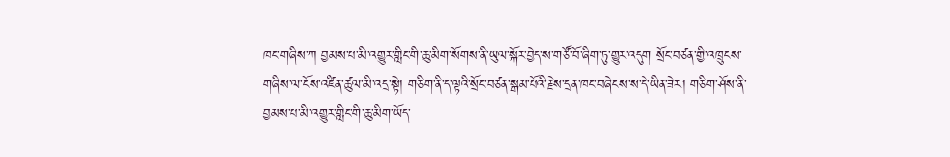ཁང་གཞིས་ཀ བྱམས་པ་མི་འགྱུར་གླིང་གི་ཆུ་མིག་སོགས་ནི་ཡུལ་སྐོར་བྱེད་ས་གཙོ་བོ་ཞིག་ཏུ་གྱུར་འདུག སྲོང་བཙན་གྱི་འཁྲུངས་གཞིས་ལ་ངོས་འཛིན་ཚུལ་མི་འདྲ་སྟེ། གཅིག་ནི་ད་ལྟའི་སྲོང་བཙན་སྒམ་པོའི་རྗེས་དྲན་ཁང་བཞེངས་ས་དེ་ཡིན་ཟེར། གཅིག་ཤོས་ནི་བྱམས་པ་མི་འགྱུར་གླིང་གི་ཆུ་མིག་ཡོད་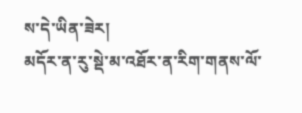ས་དེ་ཡིན་ཟེར།
མདོར་ན་རུ་སྡེ་མ་འཐོར་ན་རིག་གནས་ལོ་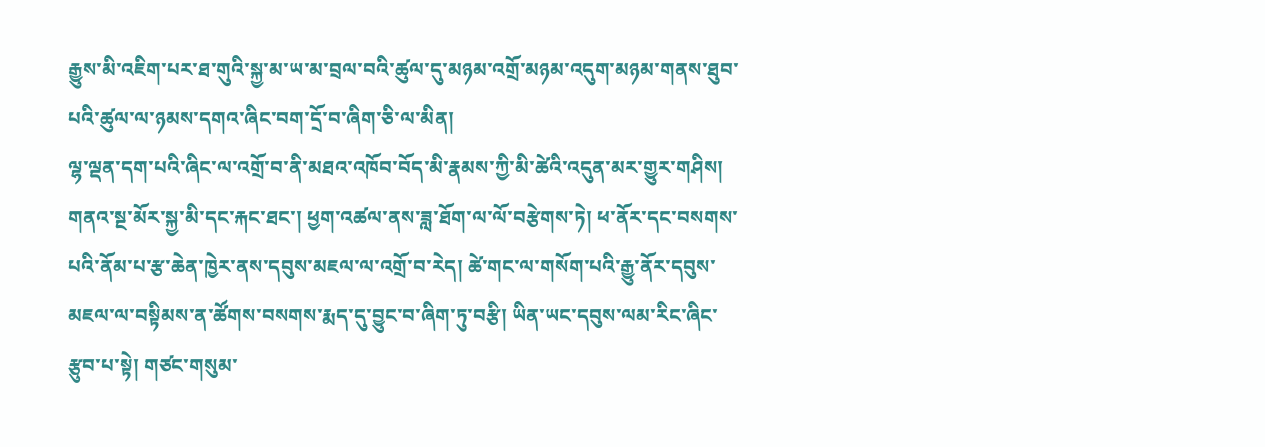རྒྱུས་མི་འཇིག་པར་ཐ་གུའི་སྐྱ་མ་ཡ་མ་བྲལ་བའི་ཚུལ་དུ་མཉམ་འགྲོ་མཉམ་འདུག་མཉམ་གནས་ཐུབ་པའི་ཚུལ་ལ་ཉམས་དགའ་ཞིང་བག་དྲོ་བ་ཞིག་ཅི་ལ་མིན།
ལྷ་ལྡན་དག་པའི་ཞིང་ལ་འགྲོ་བ་ནི་མཐའ་འཁོབ་བོད་མི་རྣམས་ཀྱི་མི་ཚེའི་འདུན་མར་གྱུར་གཤིས། གནའ་སྔ་མོར་སྐྱ་མི་དང་རྐང་ཐང་། ཕྱག་འཚལ་ནས་ཟླ་ཐོག་ལ་ལོ་བརྩེགས་ཏེ། ཕ་ནོར་དང་བསགས་པའི་ནོམ་པ་རྩ་ཆེན་ཁྱེར་ནས་དབུས་མཇལ་ལ་འགྲོ་བ་རེད། ཚེ་གང་ལ་གསོག་པའི་རྒྱུ་ནོར་དབུས་མཇལ་ལ་བསྟིམས་ན་ཚོགས་བསགས་རྨད་དུ་བྱུང་བ་ཞིག་ཏུ་བརྩི། ཡིན་ཡང་དབུས་ལམ་རིང་ཞིང་རྩུབ་པ་སྟེ། གཙང་གསུམ་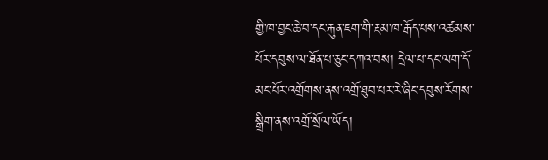གྱི་ཁ་བྱང་ཆེ་བ་དང་རྐུན་ཇག་གི་རྔམ་ཁ་རྒོད་པས་འཚམས་པོར་དབུས་ལ་ཐོན་པ་ཅུང་དཀའ་བས། དྲེལ་པ་དང་ལག་དོ་མང་པོར་འགྲོགས་ནས་འགྲོ་ཐུབ་པར་རེ་ཞིང་དབུས་རོགས་སྒྲིག་ནས་འགྲོ་སྲོལ་ཡོད།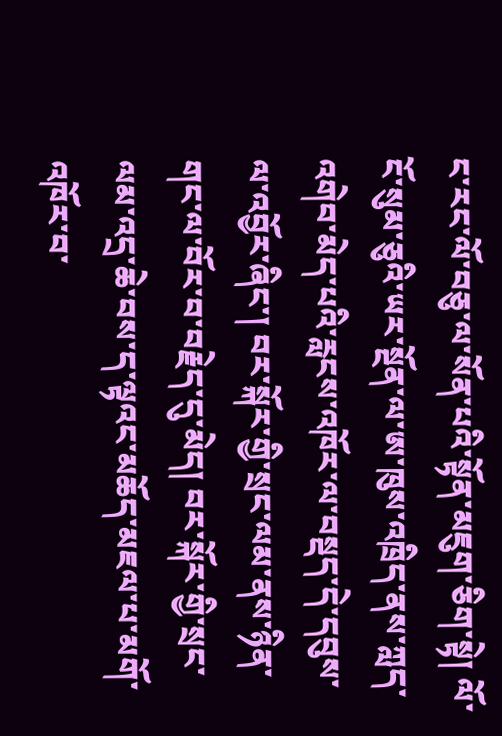ང་རང་ལོ་བཅུ་ལ་སོན་པའི་སྟོན་མཇུག་ཅིག་སྟེ། ལོ་ངོ་སུམ་ཅུའི་ཡར་སྔོན་ལ་ཨ་ཁུས་འཁྲིད་ནས་ཀླད་འགེབ་མེད་པའི་རླངས་འཁོར་ལ་བསྡད་དེ་དབུས་ལ་འབྱོར་ཞིང་། བར་སྐོར་གྱི་སྲང་ལམ་ནས་ཉིན་གང་ལ་བོར་བ་བརྗེད་དུ་མེད། བར་སྐོར་གྱི་སྲང་ལམ་འདྲ་ཆེ་བས་ད་ལྟའང་མཆོད་མཇལ་པ་མགོ་འཁོར་བ་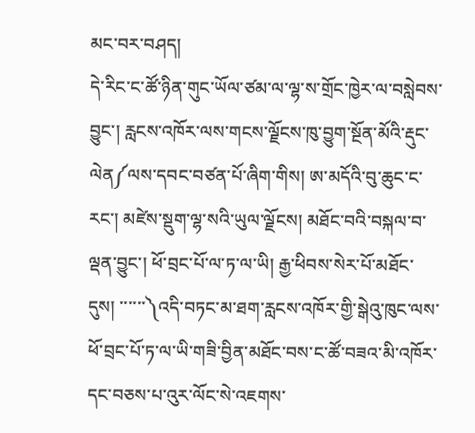མང་བར་བཤད།
དེ་རིང་ང་ཚོ་ཉིན་གུང་ཡོལ་ཙམ་ལ་ལྷ་ས་གྲོང་ཁྱེར་ལ་བསླེབས་བྱུང་། རླངས་འཁོར་ལས་གངས་ལྗོངས་ཁུ་བྱུག་སྔོན་མོའི་རྡུང་ལེན༼ལས་དབང་བཙན་པོ་ཞིག་གིས། ཨ་མདོའི་བུ་ཆུང་ང་རང་། མཛེས་སྡུག་ལྷ་སའི་ཡུལ་ལྗོངས། མཐོང་བའི་བསྐལ་བ་ལྡན་བྱུང་། ཕོ་བྲང་པོ་ལ་ཏ་ལ་ཡི། རྒྱ་ཕིབས་སེར་པོ་མཐོང་དུས། ་་་་་་༽འདི་བཏང་མ་ཐག་རླངས་འཁོར་གྱི་སྒེའུ་ཁུང་ལས་ཕོ་བྲང་པོ་ཏ་ལ་ཡི་གཟི་བྱིན་མཐོང་བས་ང་ཚོ་བཟའ་མི་འཁོར་དང་བཅས་པ་འུར་ལོང་སེ་འཇགས་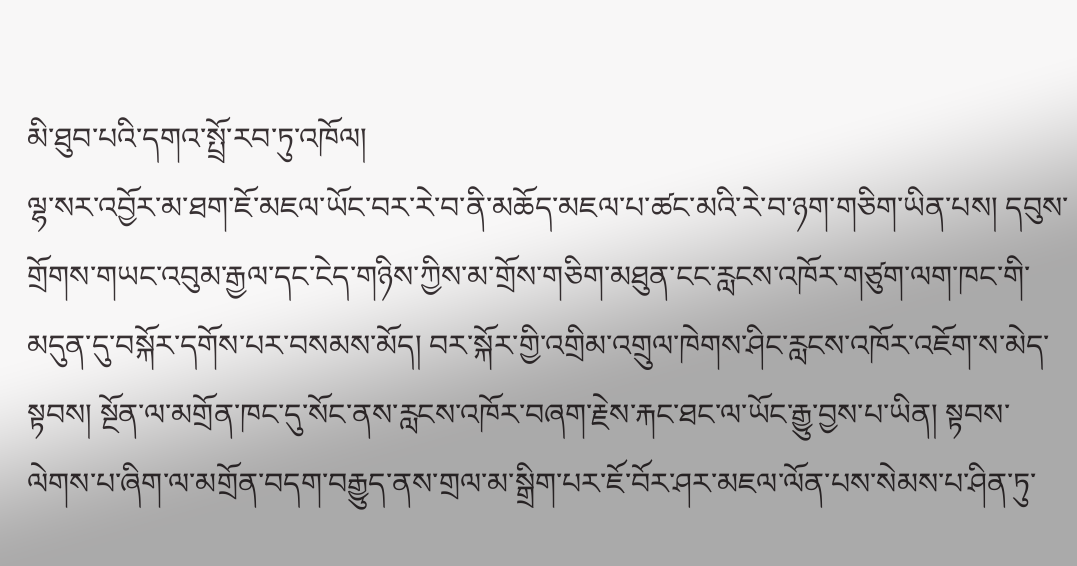མི་ཐུབ་པའི་དགའ་སྤྲོ་རབ་ཏུ་འཁོལ།
ལྷ་སར་འབྱོར་མ་ཐག་ཇོ་མཇལ་ཡོང་བར་རེ་བ་ནི་མཆོད་མཇལ་པ་ཚང་མའི་རེ་བ་ཉག་གཅིག་ཡིན་པས། དབུས་གྲོགས་གཡང་འབུམ་རྒྱལ་དང་ངེད་གཉིས་ཀྱིས་མ་གྲོས་གཅིག་མཐུན་ངང་རླངས་འཁོར་གཙུག་ལག་ཁང་གི་མདུན་དུ་བསྐོར་དགོས་པར་བསམས་མོད། བར་སྐོར་གྱི་འགྲིམ་འགྲུལ་ཁེགས་ཤིང་རླངས་འཁོར་འཇོག་ས་མེད་སྟབས། སྔོན་ལ་མགྲོན་ཁང་དུ་སོང་ནས་རླངས་འཁོར་བཞག་རྗེས་རྐང་ཐང་ལ་ཡོང་རྒྱུ་བྱས་པ་ཡིན། སྟབས་ལེགས་པ་ཞིག་ལ་མགྲོན་བདག་བརྒྱུད་ནས་གྲལ་མ་སྒྲིག་པར་ཇོ་བོར་ཤར་མཇལ་ལོན་པས་སེམས་པ་ཤིན་ཏུ་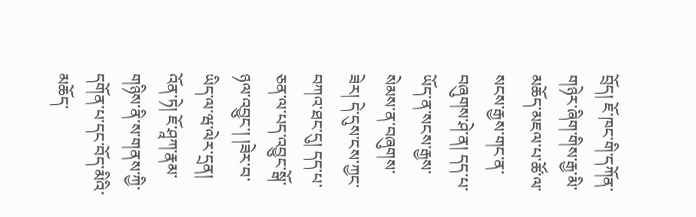བྲོད། ཇོ་ཁང་གི་དཀོན་གཉེར་ཞིག་གིས་རྒྱ་མི་མཆོད་མཇལ་པ་ཚོ་ལ་སངས་རྒྱས་གང་ན་བཞུགས་ཤེ་ན། དད་པ་ཡོད་ན་སངས་རྒྱས་སེམས་ན་བཞུགས་ཟེར། དེ་དུས་ངས་ཀྱང་བཀའ་ཐང་དུ། དད་པ་ཅན་ལ་པད་འབྱུང་སྒོ་ཉལ་འབྱུང་། །ཟེར་བ་ཡིད་ལ་ཝ་ལེར་དྲན། འོན་ཏེ། ཇོ་ཤཱཀ་རྣམ་གཉིས་ནི་ས་གནས་ཀྱི་དགོན་པ་དང་བོད་མིའི་མཆོད་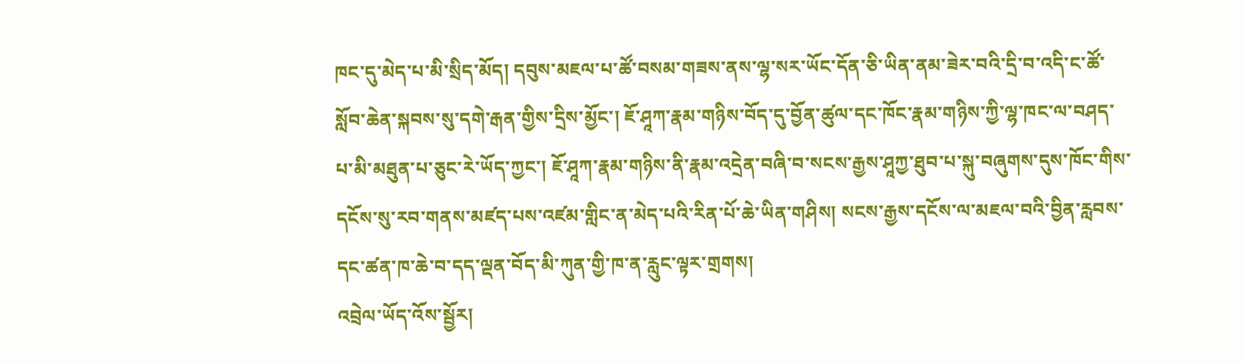ཁང་དུ་མེད་པ་མི་སྲིད་མོད། དབུས་མཇལ་པ་ཚོ་བསམ་གཟས་ནས་ལྷ་སར་ཡོང་དོན་ཅི་ཡིན་ནམ་ཟེར་བའི་དྲི་བ་འདི་ང་ཚོ་སློབ་ཆེན་སྐབས་སུ་དགེ་རྒན་གྱིས་དྲིས་མྱོང་། ཇོ་ཤཱཀ་རྣམ་གཉིས་བོད་དུ་བྱོན་ཚུལ་དང་ཁོང་རྣམ་གཉིས་ཀྱི་ལྷ་ཁང་ལ་བཤད་པ་མི་མཐུན་པ་ཅུང་རེ་ཡོད་ཀྱང་། ཇོ་ཤཱཀ་རྣམ་གཉིས་ནི་རྣམ་འདྲེན་བཞི་བ་སངས་རྒྱས་ཤཱཀྱ་ཐུབ་པ་སྐུ་བཞུགས་དུས་ཁོང་གིས་དངོས་སུ་རབ་གནས་མཛད་པས་འཛམ་གླིང་ན་མེད་པའི་རིན་པོ་ཆེ་ཡིན་གཤིས། སངས་རྒྱས་དངོས་ལ་མཇལ་བའི་བྱིན་རླབས་དང་ཚན་ཁ་ཆེ་བ་དད་ལྡན་བོད་མི་ཀུན་གྱི་ཁ་ན་རླུང་ལྟར་གྲགས།
འབྲེལ་ཡོད་འོས་སྦྱོར།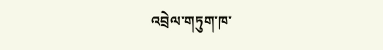འབྲེལ་གཏུག་ཁ་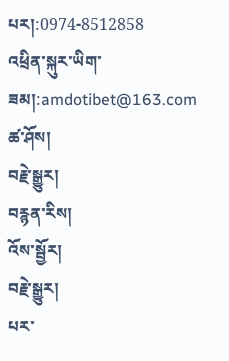པར།:0974-8512858
འཕྲིན་སྐུར་ཡིག་ཟམ།:amdotibet@163.com
ཚ་ཤོས།
བརྗེ་སྒྱུར།
བརྙན་རིས།
འོས་སྦྱོར།
བརྗེ་སྒྱུར།
པར་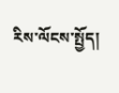རིས་ལོངས་སྤྱོད།